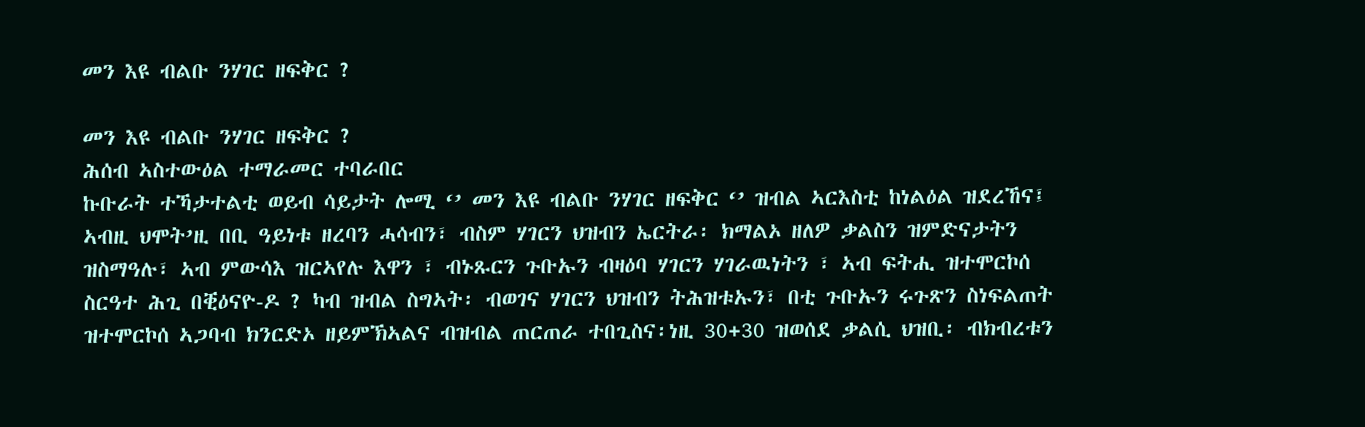መን እዩ ብልቡ ንሃገር ዘፍቅር ?

መን እዩ ብልቡ ንሃገር ዘፍቅር ?
ሕሰብ ኣስተውዕል ተማራመር ተባራበር
ኩቡራት ተኻታተልቲ ወይብ ሳይታት ሎሚ ‘’ መን እዩ ብልቡ ንሃገር ዘፍቅር ‘’ ዝብል ኣርእስቲ ከነልዕል ዝደረኸና፤ ኣብዚ ህሞት’ዚ በቢ ዓይነቱ ዘረባን ሓሳብን፣ ብስም ሃገርን ህዝብን ኤርትራ፡ ክማልኦ ዘለዎ ቃልስን ዝምድናታትን ዝስማዓሉ፣ ኣብ ምውሳእ ዝርኣየሉ እዋን ፣ ብኑጹርን ጉቡኡን ብዛዕባ ሃገርን ሃገራዉነትን ፣ ኣብ ፍትሒ ዝተሞርኮሰ ስርዓተ ሕጊ በቒዕናዮ-ዶ ? ካብ ዝብል ስግኣት፡ ብወገና ሃገርን ህዝብን ትሕዝቱኡን፣ በቲ ጉቡኡን ሩጉጽን ስነፍልጠት ዝተሞርኮሰ ኣጋባብ ክንርድኦ ዘይምኽኣልና ብዝብል ጠርጠራ ተበጊስና፡ነዚ 30+30 ዝወሰደ ቃልሲ ህዝቢ፡ ብክብረቱን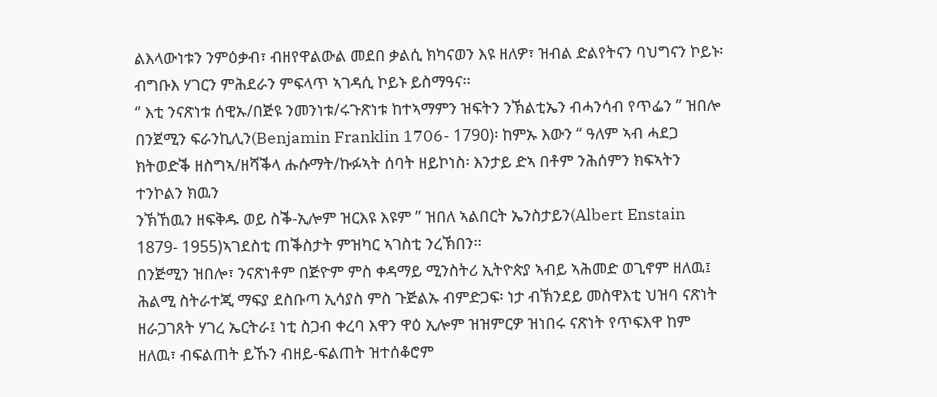ልእላውነቱን ንምዕቃብ፣ ብዘየዋልውል መደበ ቃልሲ ክካናወን እዩ ዘለዎ፣ ዝብል ድልየትናን ባህግናን ኮይኑ፡ ብግቡእ ሃገርን ምሕደራን ምፍላጥ ኣገዳሲ ኮይኑ ይስማዓና፡፡
‘’ እቲ ንናጽነቱ ሰዊኡ/በጅዩ ንመንነቱ/ሩጉጽነቱ ከተኣማምን ዝፍትን ንኽልቲኤን ብሓንሳብ የጥፌን ” ዝበሎ በንጀሚን ፍራንኪሊን(Benjamin Franklin 1706- 1790)፡ ከምኡ እውን “ ዓለም ኣብ ሓደጋ ክትወድቕ ዘስግኣ/ዘሻቕላ ሑሱማት/ኩፉኣት ሰባት ዘይኮነስ፡ እንታይ ድኣ በቶም ንሕሰምን ክፍኣትን ተንኮልን ክዉን
ንኽኸዉን ዘፍቅዱ ወይ ስቕ-ኢሎም ዝርእዩ እዩም ’’ ዝበለ ኣልበርት ኤንስታይን(Albert Enstain 1879- 1955)ኣገደስቲ ጠቕስታት ምዝካር ኣገስቲ ንረኽበን፡፡
በንጅሚን ዝበሎ፣ ንናጽነቶም በጅዮም ምስ ቀዳማይ ሚንስትሪ ኢትዮጵያ ኣብይ ኣሕመድ ወጊኖም ዘለዉ፤ ሕልሚ ስትራተጂ ማፍያ ደስቡጣ ኢሳያስ ምስ ጉጅልኡ ብምድጋፍ፡ ነታ ብኽንደይ መስዋእቲ ህዝባ ናጽነት ዘራጋገጸት ሃገረ ኤርትራ፤ ነቲ ስጋብ ቀረባ እዋን ዋዕ ኢሎም ዝዝምርዎ ዝነበሩ ናጽነት የጥፍእዋ ከም ዘለዉ፣ ብፍልጠት ይኹን ብዘይ-ፍልጠት ዝተሰቆሮም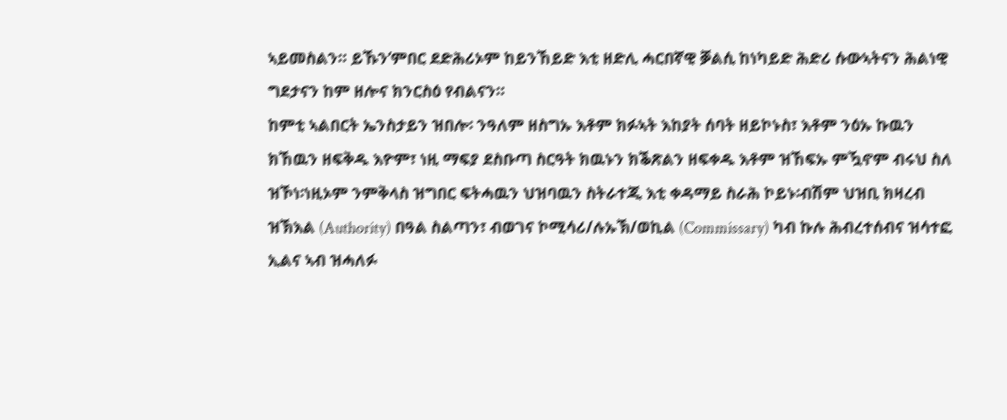ኣይመስልን። ይኹን’ምበር ደድሕሪኦም ከይንኸይድ እቲ ዘድሊ ሓርበኛዊ ቓልሲ ከነካይድ ሕድሪ ሱውኣትናን ሕልነዊ ግደታናን ከም ዘሎና ክንርስዕ የብልናን።
ከምቲ ኣልበርት ኤንስታይን ዝበሎ፡ ንዓለም ዘስግኡ እቶም ክፉኣት እከያት ሰባት ዘይኮኑስ፣ እቶም ንዕኡ ኩዉን ክኸዉን ዘፍቅዱ እዮም፣ ነዚ ማፍያ ደስቡጣ ስርዓት ክዉኑን ክቕጽልን ዘፍቀዱ እቶም ዝኸፍኡ ምዃኖም ብሩህ ስለ ዝኾነ፡ነዚኦም ንምቅላስ ዝግበር ፍትሓዉን ህዝባዉን ስትራተጂ እቲ ቀዳማይ ስራሕ ኮይኑ፡ብሽም ህዝቢ ክዛረብ ዝኽእል (Authority) በዓል ስልጣን፣ ብወገና ኮሚሳሪ/ሉኡኽ/ወኪል (Commissary) ካብ ኩሉ ሕብረተሰብና ዝሳተፎ ኢልና ኣብ ዝሓለፉ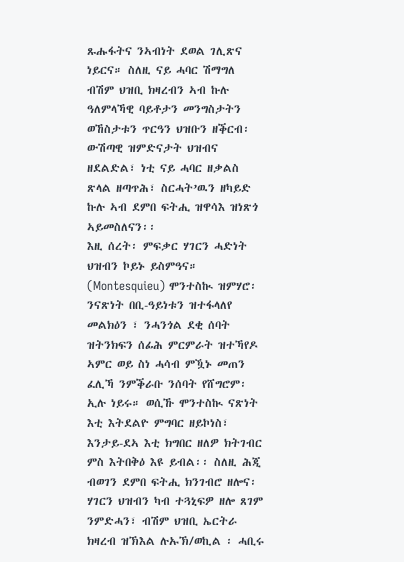ጹሑፋትና ንኣብነት ደወል ገሊጽና ነይርና። ስለዚ ናይ ሓባር ሽማግለ ብሽም ህዝቢ ክዛረብን ኣብ ኩሉ ዓለምላኻዊ ባይቶታን መንግስታትን ወኸስታቱን ጥርዓን ህዝቡን ዘቕርብ፡ ውሽጣዊ ዝምድናታት ህዝብና ዘደልድል፣ ነቲ ናይ ሓባር ዘቃልስ ጽላል ዘጣጥሕ፣ ስርሓት’ዉን ዘካይድ ኩሉ ኣብ ደምበ ፍትሒ ዝዋሳእ ዝነጽጎ ኣይመስለናን፡፡
እዚ ሰረት፡ ምፍቃር ሃገርን ሓድነት ህዝብን ኮይኑ ይስምዓና። (Montesquieu) ሞንተስኲ ዝምሃሮ፡ንናጽነት በቢ-ዓይነቱን ዝተፋላለየ መልክዕን ፣ ንሓንጎል ደቂ ሰባት ዝትንክፍን ሰፊሕ ምርምራት ዝተኻየዶ ኣምር ወይ ስነ ሓሳብ ምዃኑ መጠን ፈሊኻ ንምቕራቡ ንሰባት የሸግሮም፡ ኢሉ ነይሩ። ወሲኹ ሞንተስኲ ናጽነት እቲ እትደልዮ ምግባር ዘይኮነስ፣ እንታይ-ደኣ እቲ ክግበር ዘለዎ ክትገብር ምስ እትበቅዕ እዩ ይብል፡፡ ስለዚ ሕጂ ብወገን ደምበ ፍትሒ ክንገብሮ ዘሎና፡ ሃገርን ህዝብን ካብ ተጓኒፍዎ ዘሎ ጸገም ንምድሓን፣ ብሽም ህዝቢ ኤርትራ ክዛረብ ዝኽእል ሉኡኽ/ወኪል ፡ ሓቢሩ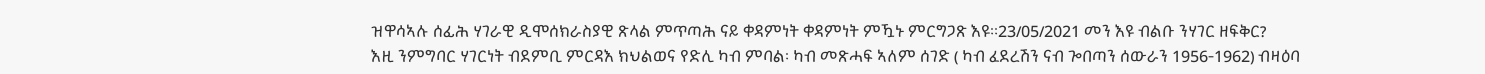ዝዋሳኣሉ ሰፊሕ ሃገራዊ ዲሞሰክራስያዊ ጽላል ምጥጣሕ ናይ ቀዳምነት ቀዳምነት ምዃኑ ምርግጋጽ እዩ፡፡23/05/2021 መን እዩ ብልቡ ንሃገር ዘፍቅር?
እዚ ንምግባር ሃገርነት ብደምቢ ምርዳእ ክህልወና የድሊ ካብ ምባል፡ ካብ መጽሓፍ ኣለም ሰገድ ( ካብ ፈደረሽን ናብ ጐበጣን ሰውራን 1956-1962) ብዛዕባ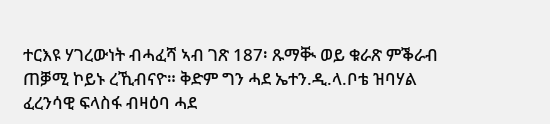ተርእዩ ሃገረውነት ብሓፈሻ ኣብ ገጽ 187፡ ጹማቚ ወይ ቁራጽ ምቕራብ ጠቓሚ ኮይኑ ረኺብናዮ። ቅድም ግን ሓደ ኤተን.ዲ.ላ.ቦቴ ዝባሃል ፈረንሳዊ ፍላስፋ ብዛዕባ ሓደ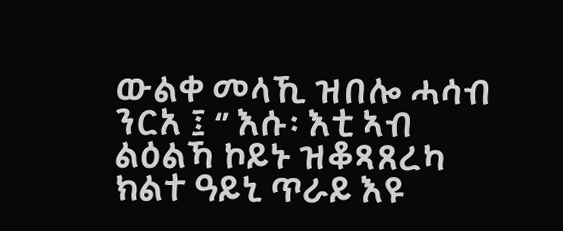ውልቀ መላኺ ዝበሎ ሓሳብ ንርአ ፤ ‘’ እሱ፡ እቲ ኣብ ልዕልኻ ኮይኑ ዝቆጻጸረካ ክልተ ዓይኒ ጥራይ እዩ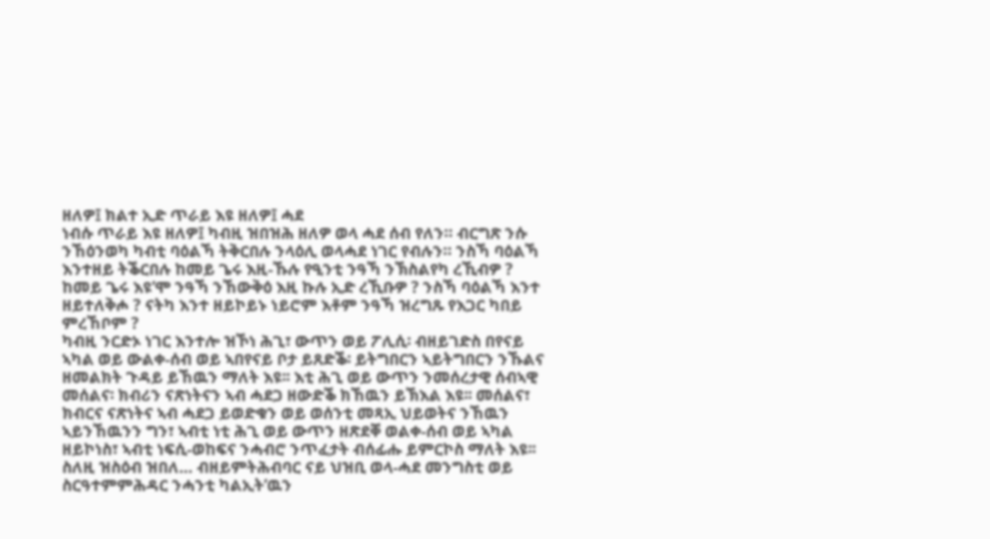ዘለዎ፤ ክልተ ኢድ ጥራይ እዩ ዘለዎ፤ ሓደ
ነብሱ ጥራይ እዩ ዘለዎ፤ ካብዚ ዝበዝሕ ዘለዎ ወላ ሓደ ሰብ የለን። ብርግጽ ንሱ ንኸዕንወካ ካብቲ ባዕልኻ ትቅርበሉ ንላዕሊ ወላሓደ ነገር የብሉን። ንስኻ ባዕልኻ እንተዘይ ትቕርበሉ ከመይ ጌሩ እዚ-ኹሉ የዒንቲ ንዓኻ ንኽስልየካ ረኺብዎ ? ከመይ ጌሩ እዩ’ሞ ንዓኻ ንኸውቅዕ እዚ ኩሉ ኢድ ረኺቡዎ ? ንስኻ ባዕልኻ እንተ
ዘይተለቅሖ ? ናትካ እንተ ዘይኮይኑ ነይሮም እቶም ንዓኻ ዝረግጹ የእጋር ካበይ ምረኸቦም ?
ካብዚ ንርድኦ ነገር እንተሎ ዝኾነ ሕጊ፣ ውጥን ወይ ፖሊሲ፡ ብዘይገድስ በየናይ ኣካል ወይ ውልቀ-ሰብ ወይ ኣበየናይ ቦታ ይጸድቕ፡ ይትግበርን ኣይትግበርን ንኹልና ዘመልክት ጉዳይ ይኸዉን ማለት እዩ፡፡ እቲ ሕጊ ወይ ውጥን ንመሰረታዊ ሰብኣዊ መሰልና፡ ክብሪን ናጽነትናን ኣብ ሓደጋ ዘውድቕ ክኸዉን ይኽእል እዩ፡፡ መሰልና፣
ክብርና ናጽነትና ኣብ ሓደጋ ይወድቁን ወይ ወሰንቲ መጻኢ ህይወትና ንኸዉን ኣይንኸዉንን ግን፣ ኣብቲ ነቲ ሕጊ ወይ ውጥን ዘጽደቐ ወልቀ-ሰብ ወይ ኣካል ዘይኮነስ፣ ኣብቲ ነፍሲ-ወከፍና ንሓብሮ ንጥፈታት ብሰፊሑ ይምርኮስ ማለት እዩ፡፡ ስለዚ ዝስዕብ ዝበለ… ብዘይምትሕብባር ናይ ህዝቢ ወላ-ሓደ መንግስቲ ወይ ስርዓተምምሕዳር ንሓንቲ ካልኢት’ዉን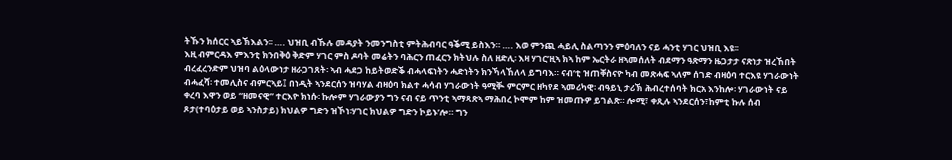ትኹን ክሰርር ኣይኽእልን፡፡ …. ህዝቢ ብኹሉ መዳያት ንመንግስቲ ምትሕብባር ዓቕሚ ይስእን። …. እወ ምንጪ ሓይሊ ስልጣንን ምዕባለን ናይ ሓንቲ ሃገር ህዝቢ እዩ፡፡
እዚ ብምርዳእ ምእንቲ ክንበቅዕ ቅድም ሃገር ምስ ዶባት መሬትን ባሕርን ጠፈርን ክትህሉ ስለ ዘድሊ፡ እዛ ሃገር’ዚኣ ክኣ ከም ኤርትራ ዘኣመሰለት ብደማን ዓጽማን ዜጋታታ ናጽነታ ዝረኸበት ብረፈረንድም ህዝባ ልዕላውነታ ዘራጋገጸት፡ ኣብ ሓደጋ ከይትወድቕ ብሓላፍነትን ሓድነትን ክንኻላኸለላ ይግባእ። ናብ’ቲ ዝጠቐስናዮ ካብ መጽሓፍ ኣለም ሰገድ ብዛዕባ ተርእዩ ሃገራውነት ብሓፈሻ፡ ተመሊስና ብምርኣይ፤ በነዲት ኣንደርሰን ዝባሃል ብዛዕባ ክልተ ሓሳብ ሃገራውነት ዓሚቚ ምርምር ዘካየደ ኣመሪካዊ፡ ብዓይኒ ታሪኽ ሕብረተሰባት ክርአ እንከሎ፡ ሃገራውነት ናይ ቀረባ እዋን ወይ “ዘመናዊ” ተርእዮ ክነሱ፡ ኩሎም ሃገራውያን ግን ናብ ናይ ጥንቲ ኣማጻጽኣ ማሕበረ ኮሞም ከም ዝመጡዎ ይገልጽ። ሎሚ፣ ቀጺሉ ኣንደርሰን፣ከምቲ ኩሉ ሰብ ጾታ(ተባዕታይ ወይ ኣንስታይ) ክህልዎ ግድን ዝኾነ፡ሃገር ክህልዎ ግድን ኮይኑ’ሎ። ግን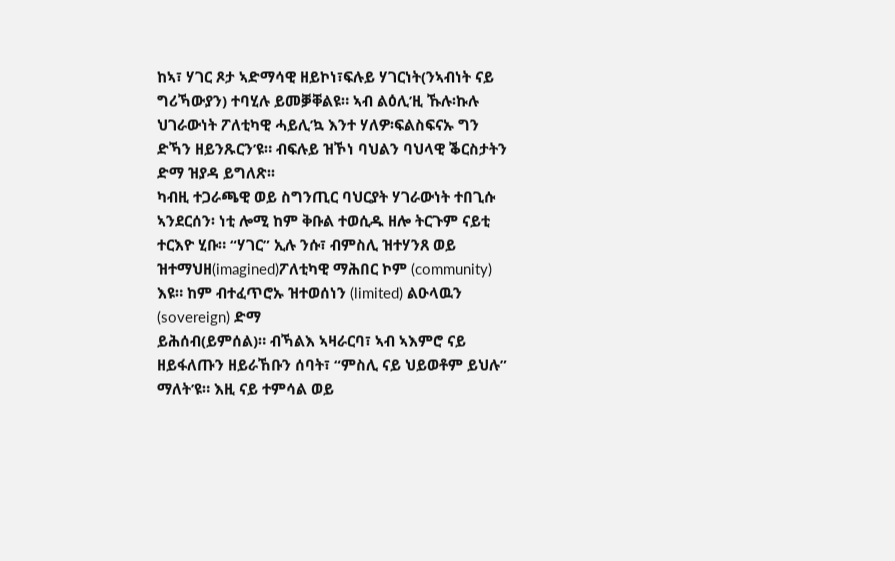ከኣ፣ ሃገር ጾታ ኣድማሳዊ ዘይኮነ፣ፍሉይ ሃገርነት(ንኣብነት ናይ ግሪኻውያን) ተባሂሉ ይመቓቐልዩ። ኣብ ልዕሊ’ዚ ኹሉ፡ኩሉ ህገራውነት ፖለቲካዊ ሓይሊ’ኳ እንተ ሃለዎ፡ፍልስፍናኡ ግን ድኻን ዘይንጹርን’ዩ። ብፍሉይ ዝኾነ ባህልን ባህላዊ ቕርስታትን ድማ ዝያዳ ይግለጽ፡፡
ካብዚ ተጋራጫዊ ወይ ስግንጢር ባህርያት ሃገራውነት ተበጊሱ ኣንደርሰን፡ ነቲ ሎሚ ከም ቅቡል ተወሲዱ ዘሎ ትርጉም ናይቲ ተርእዮ ሂቡ። “ሃገር” ኢሉ ንሱ፣ ብምስሊ ዝተሃንጸ ወይ ዝተማህዘ(imagined)ፖለቲካዊ ማሕበር ኮም (community) እዩ። ከም ብተፈጥሮኡ ዝተወሰነን (limited) ልዑላዉን (sovereign) ድማ
ይሕሰብ(ይምሰል)። ብኻልእ ኣዛራርባ፣ ኣብ ኣእምሮ ናይ ዘይፋለጡን ዘይራኸቡን ሰባት፣ “ምስሊ ናይ ህይወቶም ይህሉ” ማለት’ዩ። እዚ ናይ ተምሳል ወይ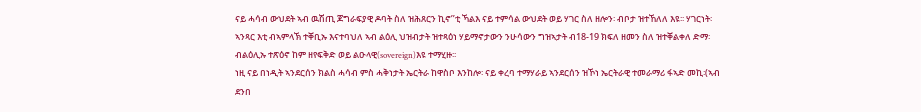ናይ ሓሳብ ውህደት ኣብ ዉሽጢ ጆግራፍያዊ ዶባት ስለ ዝሕጸርን ኪኖ’’ቲ ኻልእ ናይ ተምሳል ውህደት ወይ ሃገር ስለ ዘሎን፡ ብቦታ ዝተኸለለ እዩ፡፡ ሃገርነት፡ ኣንጻር እቲ ብኣምላኽ ተቐቢኡ እናተባህለ ኣብ ልዕሊ ህዝብታት ዝተጻዕነ ሃይማኖታውን ንሁሳውን ግዝኣታት ብ18-19 ክፍለ ዘመን ስለ ዝተቐልቀለ ድማ፡ ብልዕሊኡ ተጽዕኖ ከም ዘየፍቅድ ወይ ልዑላዊ(sovereign)እዩ ተማሂዙ፡፡
ነዚ ናይ በነዲት ኣንደርሰን ክልስ ሓሳብ ምስ ሓቅነታት ኤርትራ ከዋስቦ እንከሎ፡ ናይ ቀረባ ተማሃራይ ኣንደርሰን ዝኾነ ኤርትራዊ ተመራማሪ ፋኣድ መኪ፡(ኣብ ደንበ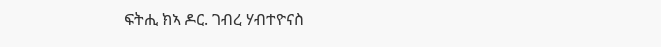ፍትሒ ክኣ ዶር. ገብረ ሃብተዮናስ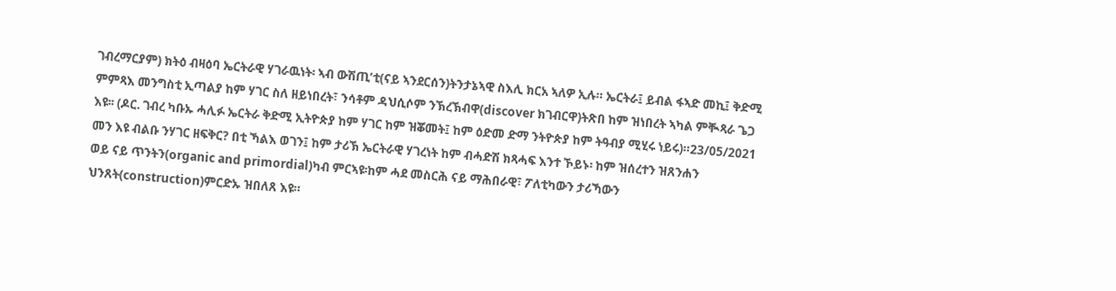ገብረማርያም) ክትዕ ብዛዕባ ኤርትራዊ ሃገራዉነት፡ ኣብ ውሽጢ’ቲ(ናይ ኣንደርሰን)ትንታኔኣዊ ስእሊ ክርአ ኣለዎ ኢሉ። ኤርትራ፤ ይብል ፋኣድ መኪ፤ ቅድሚ ምምጻእ መንግስቲ ኢጣልያ ከም ሃገር ስለ ዘይነበረት፣ ንሳቶም ዳህሲሶም ንኽረኽብዋ(discover ክገብርዋ)ትጽበ ከም ዝነበረት ኣካል ምቚጻራ ጌጋ እዩ፡፡ (ዶር. ገብረ ካቡኡ ሓሊፉ ኤርትራ ቅድሚ ኢትዮጵያ ከም ሃገር ከም ዝቖመት፤ ከም ዕድመ ድማ ንትዮጵያ ከም ትዓብያ ሚሂሩ ነይሩ)።23/05/2021 መን እዩ ብልቡ ንሃገር ዘፍቅር? በቲ ኻልእ ወገን፤ ከም ታሪኽ ኤርትራዊ ሃገረነት ከም ብሓድሽ ክጻሓፍ እንተ ኾይኑ፡ ከም ዝሰረተን ዝጸንሐን
ወይ ናይ ጥንትን(organic and primordial)ካብ ምርኣዩ፡ከም ሓደ መስርሕ ናይ ማሕበራዊ፣ ፖለቲካውን ታሪኻውን ህንጸት(construction)ምርድኡ ዝበለጸ እዩ።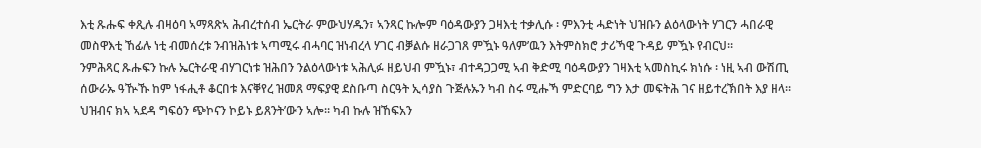እቲ ጹሑፍ ቀጺሉ ብዛዕባ ኣማጻጽኣ ሕብረተሰብ ኤርትራ ምውህሃዱን፣ ኣንጻር ኩሎም ባዕዳውያን ጋዛእቲ ተቃሊሱ ፡ ምእንቲ ሓድነት ህዝቡን ልዕላውነት ሃገርን ሓበራዊ መስዋእቲ ኸፊሉ ነቲ ብመሰረቱ ንብዝሕነቱ ኣጣሚሩ ብሓባር ዝነብረላ ሃገር ብቓልሱ ዘራጋገጸ ምዃኑ ዓለም’ዉን እትምስክሮ ታሪኻዊ ጉዳይ ምዃኑ የብርህ።
ንምሕጻር ጹሑፍን ኩሉ ኤርትራዊ ብሃገርነቱ ዝሕበን ንልዕላውነቱ ኣሕሊፉ ዘይህብ ምዃኑ፣ ብተዳጋጋሚ ኣብ ቅድሚ ባዕዳውያን ገዛእቲ ኣመስኪሩ ክነሱ ፡ ነዚ ኣብ ውሽጢ ሰውራኡ ዓዂኹ ከም ነፋሒቶ ቆርበቱ እናቐየረ ዝመጸ ማፍያዊ ደስቡጣ ስርዓት ኢሳያስ ጉጅሉኡን ካብ ስሩ ሚሑኻ ምድርባይ ግን እታ መፍትሕ ገና ዘይተረኽበት እያ ዘላ። ህዝብና ክኣ ኣደዳ ግፍዕን ጭኮናን ኮይኑ ይጸንት’ውን ኣሎ። ካብ ኩሉ ዝኸፍአን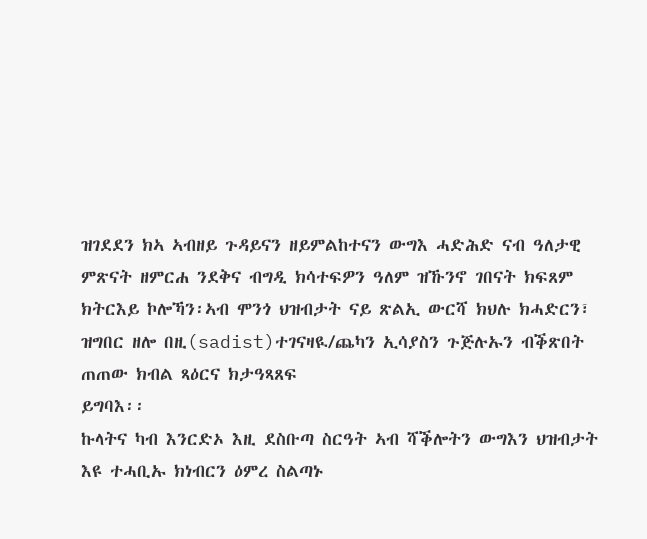ዝገደደን ክኣ ኣብዘይ ጉዳይናን ዘይምልከተናን ውግእ ሓድሕድ ናብ ዓለታዊ ምጽናት ዘምርሐ ንደቅና ብግዲ ክሳተፍዎን ዓለም ዝኹንኖ ገበናት ክፍጸም ክትርእይ ኮሎኻን፡ኣብ ሞንጎ ህዝብታት ናይ ጽልኢ ውርሻ ክህሉ ክሓድርን፣ ዝግበር ዘሎ በዚ(sadist)ተገናዛዪ/ጨካን ኢሳያስን ጉጅሉኡን ብቕጽበት ጠጠው ክብል ጻዕርና ክታዓጻጸፍ
ይግባእ፡፡
ኩላትና ካብ እንርድኦ እዚ ደስቡጣ ስርዓት ኣብ ሻቕሎትን ውግእን ህዝብታት እዩ ተሓቢኡ ክነብርን ዕምረ ስልጣኑ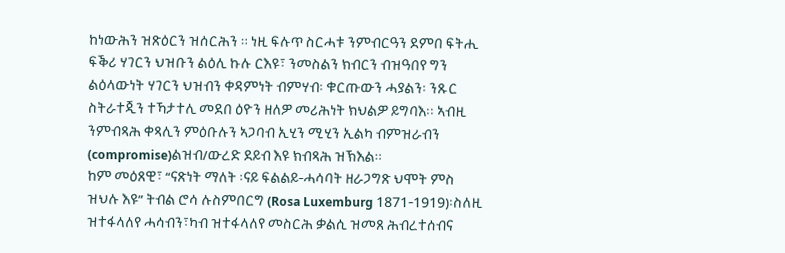ከነውሕን ዝጽዕርን ዝሰርሕን ። ነዚ ፍሉጥ ስርሓቱ ንምብርዓን ደምበ ፍትሒ ፍቕሪ ሃገርን ህዝቡን ልዕሊ ኩሉ ርእዩ፣ ንመስልን ክብርን ብዝዓበየ ግን ልዕላውነት ሃገርን ህዝብን ቀዳምነት ብምሃብ፡ ቁርጡውን ሓያልን፡ ንጹር ስትራተጂን ተኻታተሊ መደበ ዕዮን ዘለዎ መሪሕነት ክህልዎ ይግባእ፡፡ ኣብዚ ንምብጻሕ ቀጻሊን ምዕቡሉን ኣጋባብ ኢሂን ሚሂን ኢልካ ብምዝራብን (compromise)ልዝብ/ውረድ ደይብ እዩ ክብጻሕ ዝኽእል።
ከም መዕጸዊ፣ “ናጽነት ማለት ፡ናይ ፍልልይ-ሓሳባት ዘራጋግጽ ህሞት ምስ ዝህሉ እዩ” ትብል ሮሳ ሉስምበርግ (Rosa Luxemburg 1871-1919)፡ስለዚ ዝተፋላለየ ሓሳብን፣ካብ ዝተፋላለየ መስርሕ ቃልሲ ዝመጸ ሕብረተሰብና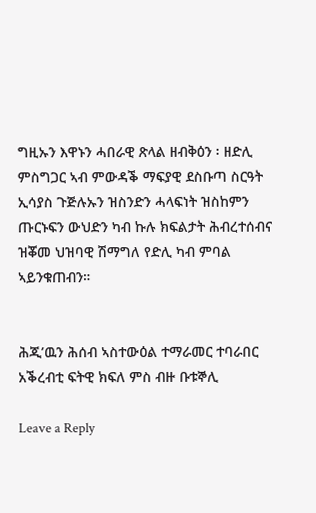ግዚኡን እዋኑን ሓበራዊ ጽላል ዘብቅዕን ፡ ዘድሊ ምስግጋር ኣብ ምውዳቕ ማፍያዊ ደስቡጣ ስርዓት ኢሳያስ ጉጅሉኡን ዝስንድን ሓላፍነት ዝስከምን ጡርኑፍን ውህድን ካብ ኩሉ ክፍልታት ሕብረተሰብና ዝቖመ ህዝባዊ ሽማግለ የድሊ ካብ ምባል ኣይንቁጠብን።


ሕጂ’ዉን ሕሰብ ኣስተውዕል ተማራመር ተባራበር
አቕረብቲ ፍትዊ ክፍለ ምስ ብዙ ቡቱኞሊ

Leave a Reply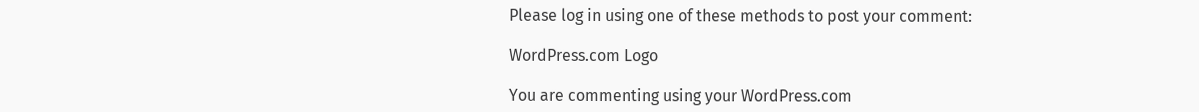Please log in using one of these methods to post your comment:

WordPress.com Logo

You are commenting using your WordPress.com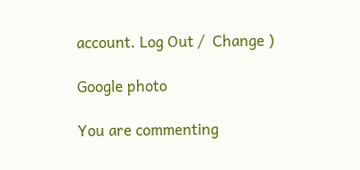account. Log Out /  Change )

Google photo

You are commenting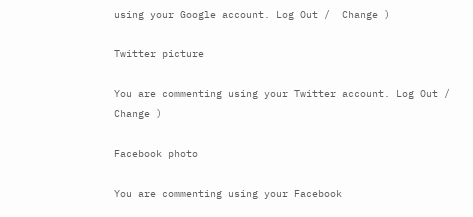using your Google account. Log Out /  Change )

Twitter picture

You are commenting using your Twitter account. Log Out /  Change )

Facebook photo

You are commenting using your Facebook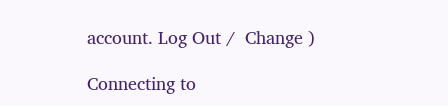account. Log Out /  Change )

Connecting to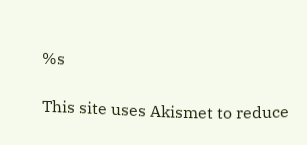%s

This site uses Akismet to reduce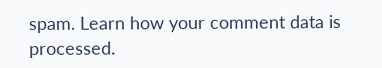spam. Learn how your comment data is processed.